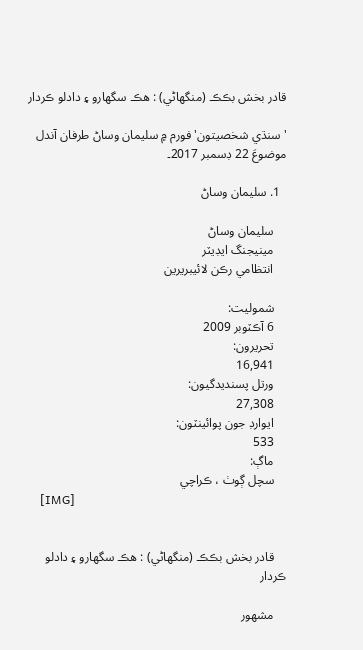قادر بخش بڪڪ (منگهاڻي) : هڪ سگهارو ۽ دادلو ڪردار

'سنڌي شخصيتون' فورم ۾ سليمان وساڻ طرفان آندل موضوعَ 22 ڊسمبر 2017۔

  1. سليمان وساڻ

    سليمان وساڻ
    مينيجنگ ايڊيٽر
    انتظامي رڪن لائيبريرين

    شموليت:
    6 آڪٽوبر 2009
    تحريرون:
    16,941
    ورتل پسنديدگيون:
    27,308
    ايوارڊ جون پوائينٽون:
    533
    ماڳ:
    سچل ڳوٺ ، ڪراچي
    [IMG]


    قادر بخش بڪڪ (منگهاڻي) : هڪ سگهارو ۽ دادلو ڪردار

    مشهور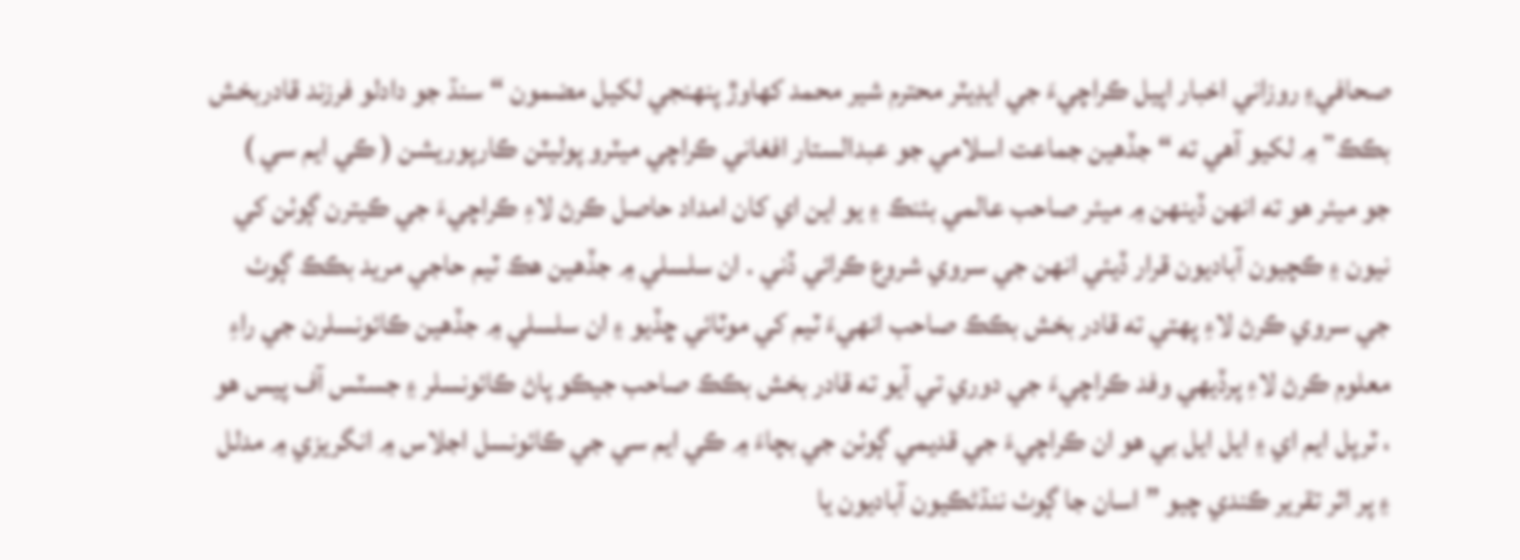صحافي۽ روزاني اخبار اپيل ڪراچيءَ جي ايڊيٽر محترم شير محمد کهاوڙ پنهنجي لکيل مضمون “ سنڌ جو دادلو فرزند قادربخش بڪڪ” ۾ لکيو آهي ته “ جڏهين جماعت اسلامي جو عبدالستار افغاني ڪراچي ميٽرو پوليٽن ڪارپوريشن ( ڪي ايم سي ) جو ميئر هو ته انهن ڏينهن ۾ ميئر صاحب عالمي بئنڪ ۽ يو اين اي کان امداد حاصل ڪرڻ لاءِ ڪراچيءَ جي ڪيترن ڳوٺن کي نيون ۽ ڪچيون آباديون قرار ڏيئي انهن جي سروي شروع ڪرائي ڏني . ان سلسلي ۾ جڏهين هڪ ٽيم حاجي مريد بڪڪ ڳوٺ جي سروي ڪرڻ لاءِ پهتي ته قادر بخش بڪڪ صاحب انهيءَ ٽيم کي موٽائي ڇڏيو ۽ ان سلسلي ۾ جڏهين ڪائونسلرن جي راءِ معلوم ڪرڻ لاءِ پرڏيهي وفد ڪراچيءَ جي دوري تي آيو ته قادر بخش بڪڪ صاحب جيڪو پاڻ ڪائونسلر ۽ جسٽس آف پيس هو ، ٽرپل ايم اي ۽ ايل ايل بي هو ان ڪراچيءَ جي قديمي ڳوٺن جي بچاءَ ۾ ڪي ايم سي جي ڪائونسل اجلاس ۾ انگريزي ۾ مدلل ۽ پر اثر تقرير ڪندي چيو ” اسان جا ڳوٺ ننڌڻڪيون آباديون يا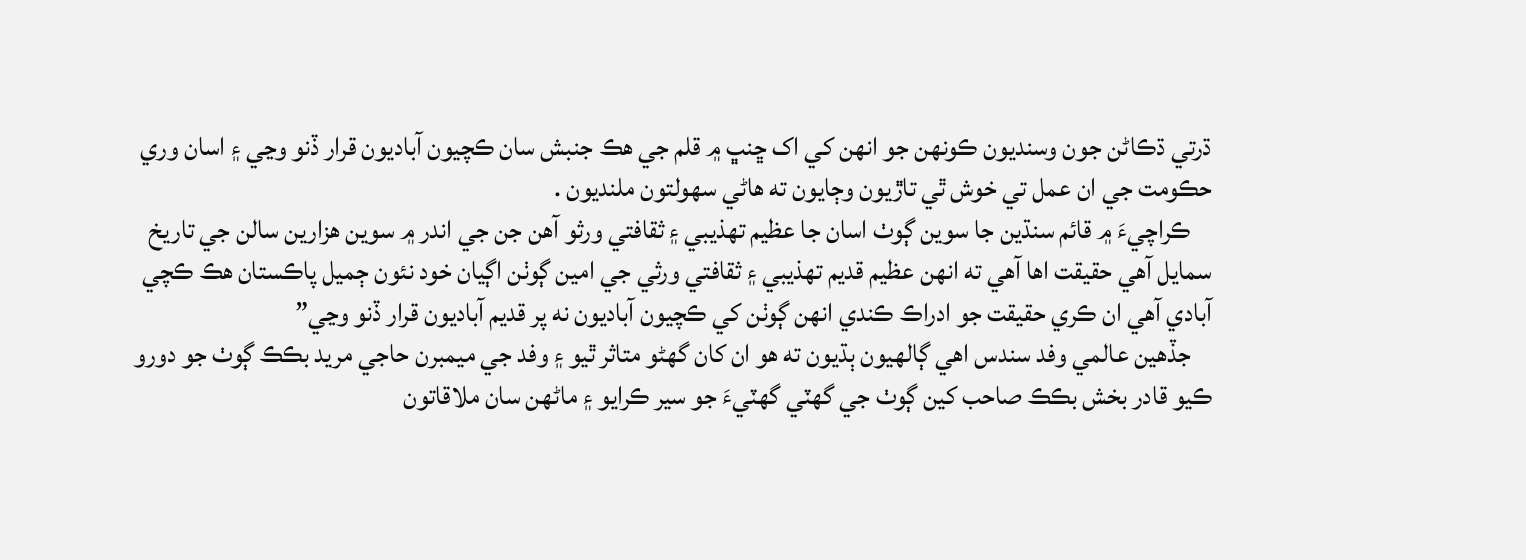ڌرتي ڌڪاڻن جون وسنديون ڪونهن جو انهن کي اک ڇنڀ ۾ قلم جي هڪ جنبش سان ڪچيون آباديون قرار ڏنو وڃي ۽ اسان وري حڪومت جي ان عمل تي خوش ٿي تاڙيون وڄايون ته هاڻي سهولتون ملنديون .
    ڪراچيءَ ۾ قائم سنڌين جا سوين ڳوٺ اسان جا عظيم تهذيبي ۽ ثقافتي ورثو آهن جن جي اندر ۾ سوين هزارين سالن جي تاريخ سمايل آهي حقيقت اها آهي ته انهن عظيم قديم تهذيبي ۽ ثقافتي ورثي جي امين ڳوٺن اڳيان خود نئون ڄميل پاڪستان هڪ ڪچي آبادي آهي ان ڪري حقيقت جو ادراڪ ڪندي انهن ڳوٺن کي ڪچيون آباديون نه پر قديم آباديون قرار ڏنو وڃي”
    جڏهين عالمي وفد سندس اهي ڳالهيون ٻڌيون ته هو ان کان گهڻو متاثر ٿيو ۽ وفد جي ميمبرن حاجي مريد بڪڪ ڳوٺ جو دورو ڪيو قادر بخش بڪڪ صاحب کين ڳوٺ جي گهٽي گهٽيءَ جو سير ڪرايو ۽ ماڻهن سان ملاقاتون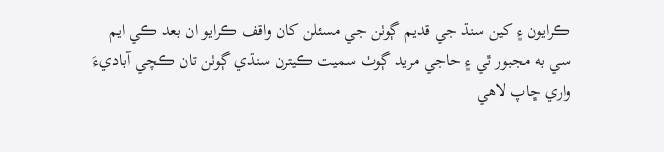ڪرايون ۽ کين سنڌ جي قديم ڳوٺن جي مسئلن کان واقف ڪرايو ان بعد ڪي ايم سي به مجبور ٿي ۽ حاجي مريد ڳوٺ سميت ڪيترن سنڌي ڳوٺن تان ڪچي آباديءَ واري ڇاپ لاهي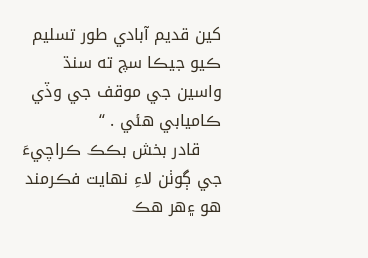کين قديم آبادي طور تسليم ڪيو جيڪا سچ ته سنڌ واسين جي موقف جي وڏي ڪاميابي هئي . “
    قادر بخش بڪڪ ڪراچيءَ جي ڳوٺن لاءِ نهايت فڪرمند هو ۽هر هڪ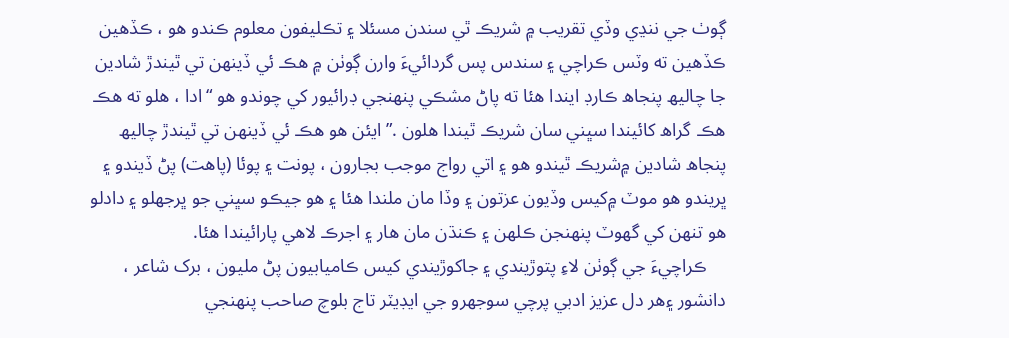ڳوٺ جي ننڍي وڏي تقريب ۾ شريڪ ٿي سندن مسئلا ۽ تڪليفون معلوم ڪندو هو ، ڪڏهين ڪڏهين ته وٽس ڪراچي ۽ سندس پس گردائيءَ وارن ڳوٺن ۾ هڪ ئي ڏينهن تي ٿيندڙ شادين جا چاليھ پنجاھ ڪارڊ ايندا هئا ته پاڻ مشڪي پنهنجي ڊرائيور کي چوندو هو “ادا ، هلو ته هڪ هڪ گراھ کائيندا سڀني سان شريڪ ٿيندا هلون .” ايئن هو هڪ ئي ڏينهن تي ٿيندڙ چاليھ پنجاھ شادين ۾شريڪ ٿيندو هو ۽ اتي رواج موجب بجارون ، پونت ۽ پوئا (پاهت) پڻ ڏيندو ۽ ڀريندو هو موٽ ۾کيس وڏيون عزتون ۽ وڏا مان ملندا هئا ۽ هو جيڪو سڀني جو ڀرجهلو ۽ دادلو هو تنهن کي گهوٽ پنهنجن ڪلهن ۽ ڪنڌن مان هار ۽ اجرڪ لاهي پارائيندا هئا.
    ڪراچيءَ جي ڳوٺن لاءِ پتوڙيندي ۽ جاکوڙيندي کيس ڪاميابيون پڻ مليون ، برک شاعر ، دانشور ۽هر دل عزيز ادبي پرچي سوجهرو جي ايڊيٽر تاج بلوچ صاحب پنهنجي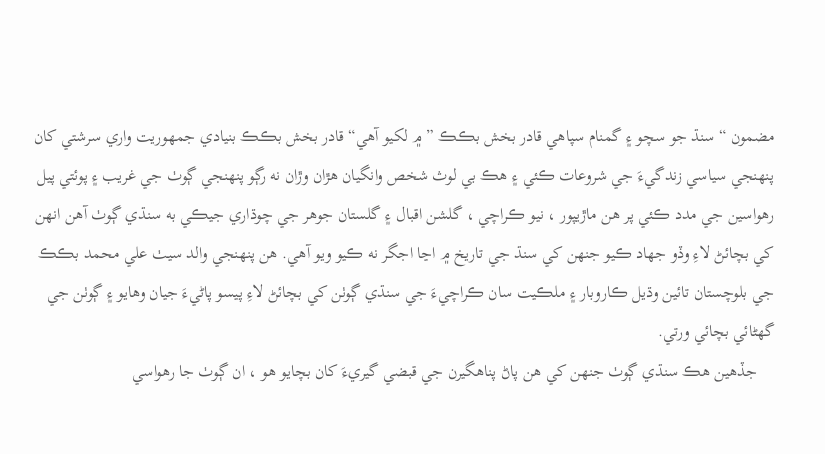مضمون “ سنڌ جو سچو ۽ گمنام سپاهي قادر بخش بڪڪ ” ۾ لکيو آهي“ قادر بخش بڪڪ بنيادي جمهوريت واري سرشتي کان پنهنجي سياسي زندگيءَ جي شروعات ڪئي ۽ هڪ بي لوث شخص وانگيان هڙان وڙان نه رڳو پنهنجي ڳوٺ جي غريب ۽ پوئتي پيل رهواسين جي مدد ڪئي پر هن ماڙيپور ، نيو ڪراچي ، گلشن اقبال ۽ گلستان جوهر جي چوڌاري جيڪي به سنڌي ڳوٺ آهن انهن کي بچائڻ لاءِ وڏو جهاد ڪيو جنهن کي سنڌ جي تاريخ ۾ اڃا اجگر نه ڪيو ويو آهي. هن پنهنجي والد سيٺ علي محمد بڪڪ جي بلوچستان تائين وڌيل ڪاروبار ۽ ملڪيت سان ڪراچيءَ جي سنڌي ڳوٺن کي بچائڻ لاءِ پيسو پاڻيءَ جيان وهايو ۽ ڳوٺن جي گهڻائي بچائي ورتي.
    جڏهين هڪ سنڌي ڳوٺ جنهن کي هن پاڻ پناهگيرن جي قبضي گيريءَ کان بچايو هو ، ان ڳوٺ جا رهواسي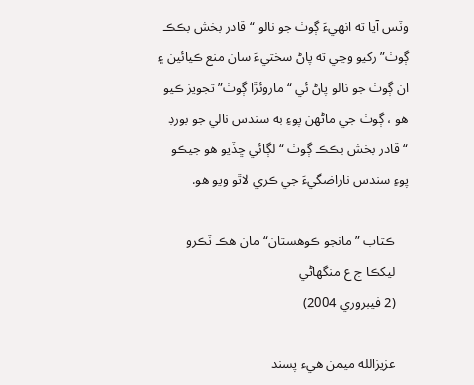وٽس آيا ته انهيءَ ڳوٺ جو نالو “ قادر بخش بڪڪ ڳوٺ” رکيو وڃي ته پاڻ سختيءَ سان منع ڪيائين ۽ ان ڳوٺ جو نالو پاڻ ئي “ ماروئڙا ڳوٺ” تجويز ڪيو هو ، ڳوٺ جي ماڻهن پوءِ به سندس نالي جو بورڊ “قادر بخش بڪڪ ڳوٺ “ لڳائي ڇڏيو هو جيڪو پوءِ سندس ناراضگيءَ جي ڪري لاٿو ويو هو.

    ڪتاب ”مانجو ڪوهستان“ مان هڪ ٽڪرو
    ليکڪا ج ع منگهاڻي
    (2 فيبروري 2004)

    عزيزالله ميمن هيء پسند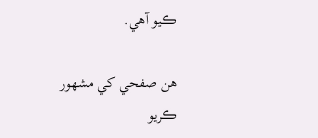ڪيو آهي.

هن صفحي کي مشهور ڪريو